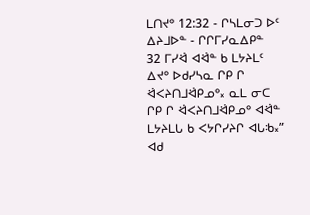ᒪᑎᔪᐤ 12:32 - ᒋᓴᒪᓂᑐ ᐅᑦ ᐃᔨᒧᐅᓐ - ᒋᒋᒥᓯᓇᐃᑭᓐ
32 ᒥᓯᐛ ᐊᐛᓐ ᑲ ᒪᔭᔨᒪᑦ ᐃᔪᐤ ᐅᑯᓯᓴᓇ ᒋᑭ ᒋ ᐛᐸᔨᑎᒧᐛᑭᓄᐤ᙮ ᓇᒪ ᓂᑕ ᒋᑭ ᒋ ᐛᐸᔨᑎᒧᐛᑭᓄᐤ ᐊᐛᓐ ᒪᔭᔨᒪᒐ ᑲ ᐸᔭᒋᓯᔨᒋ ᐊᒐᒂ᙮”
ᐊᑯ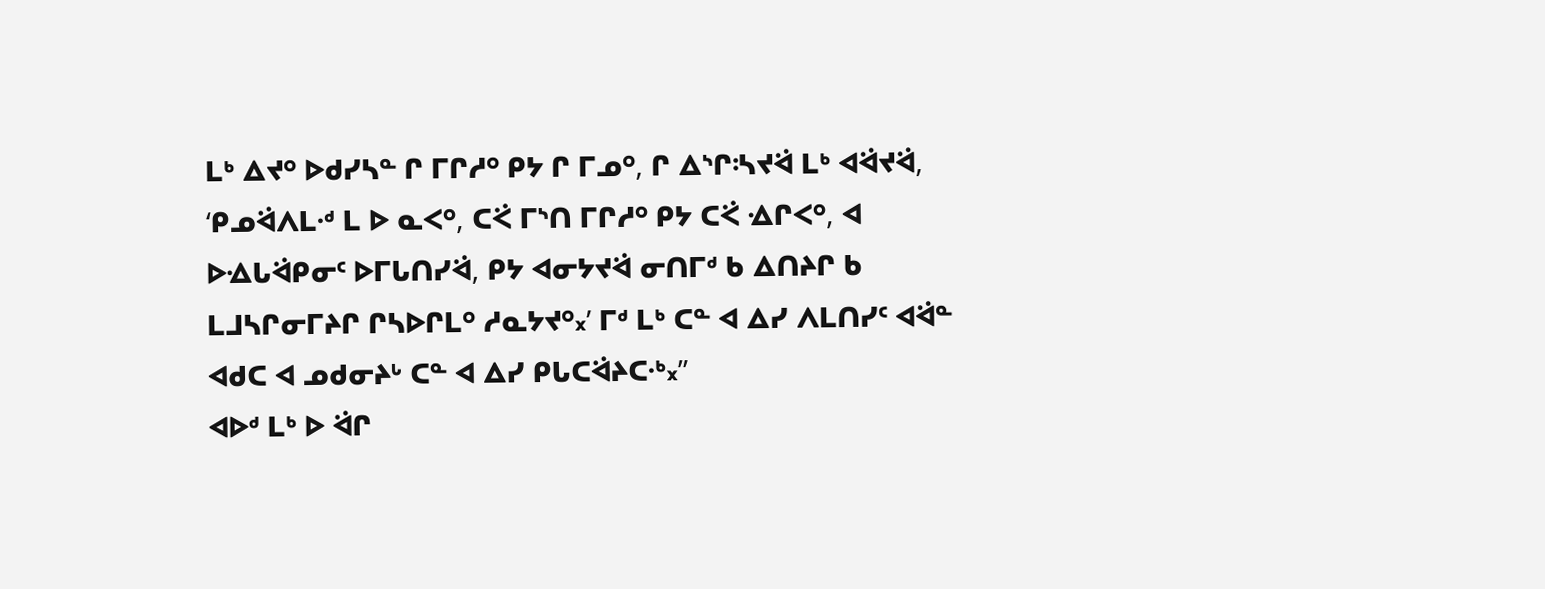ᒪᒃ ᐃᔪᐤ ᐅᑯᓯᓴᓐ ᒋ ᒥᒋᓱᐤ ᑭᔭ ᒋ ᒥᓄᐤ, ᒋ ᐃᔅᒋᔄᔪᐛ ᒪᒃ ᐊᐛᔪᐛ, ‘ᑭᓄᐛᐱᒪᐧᒄ ᒪ ᐅ ᓇᐸᐤ, ᑕᑈ ᒥᔅᑎ ᒥᒋᓱᐤ ᑭᔭ ᑕᑈ ᐎᒋᐸᐤ, ᐊ ᐅᐎᒐᐛᑭᓂᑦ ᐅᒥᒐᑎᓯᐛ, ᑭᔭ ᐊᓂᔭᔪᐛ ᓂᑎᒥᒄ ᑲ ᐃᑎᔨᒋ ᑲ ᒪᒧᓴᒋᓂᒥᔨᒋ ᒋᓴᐅᒋᒪᐤ ᓱᓇᔭᔪᐤ᙮’ ᒥᒄ ᒪᒃ ᑕᓐ ᐊ ᐃᓯ ᐱᒪᑎᓯᑦ ᐊᐛᓐ ᐊᑯᑕ ᐊ ᓄᑯᓂᔨᒡ ᑕᓐ ᐊ ᐃᓯ ᑭᒐᑕᐛᔨᑕᐧᒃ᙮”
ᐊᐅᒄ ᒪᒃ ᐅ ᐛᒋ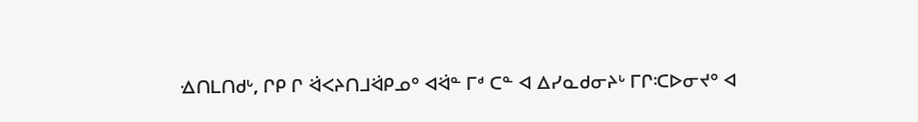ᐎᑎᒪᑎᑯᒡ, ᒋᑭ ᒋ ᐛᐸᔨᑎᒧᐛᑭᓄᐤ ᐊᐛᓐ ᒥᒄ ᑕᓐ ᐊ ᐃᓯᓇᑯᓂᔨᒡ ᒥᒋᑥᐅᓂᔪᐤ ᐊ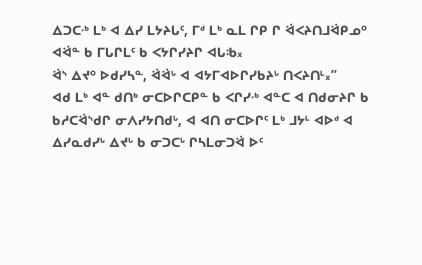ᐃᑐᑕᐧᒃ ᒪᒃ ᐊ ᐃᓯ ᒪᔭᔨᒐᑦ, ᒥᒄ ᒪᒃ ᓇᒪ ᒋᑭ ᒋ ᐛᐸᔨᑎᒧᐛᑭᓄᐤ ᐊᐛᓐ ᑲ ᒥᒐᒋᒪᑦ ᑲ ᐸᔭᒋᓯᔨᒋ ᐊᒐᒂ᙮
ᐛᔅ ᐃᔪᐤ ᐅᑯᓯᓴᓐ, ᐛᐛᒡ ᐊ ᐊᔭᒥᐊᐅᒋᓯᑲᔨᒡ ᑎᐸᔨᑎᒻ᙮”
ᐊᑯ ᒪᒃ ᐊᓐ ᑯᑎᒃ ᓂᑕᐅᒋᑕᑭᓐ ᑲ ᐸᒋᓯᐧᒃ ᐊᓐᑕ ᐊ ᑎᑯᓂᔨᒋ ᑲ ᑲᓱᑕᐛᔅᑯᒋ ᓂᐱᓯᔭᑎᑯᒡ, ᐊ ᐊᑎ ᓂᑕᐅᒋᑦ ᒪᒃ ᒧᔭᒻ ᐊᐅᒄ ᐊ ᐃᓯᓇᑯᓯᒡ ᐃᔪᒡ ᑲ ᓂᑐᑕᒡ ᒋᓴᒪᓂᑐᐛ ᐅᑦ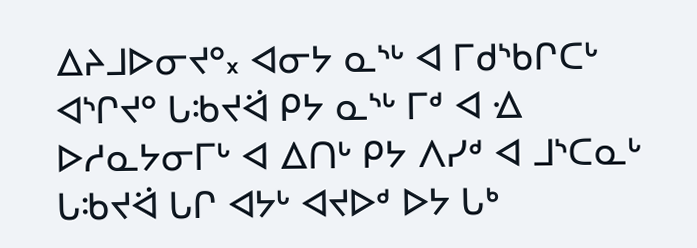ᐃᔨᒧᐅᓂᔪᐤ᙮ ᐊᓂᔭ ᓇᔅᒡ ᐊ ᒥᑯᔅᑲᒋᑕᒡ ᐊᔅᒋᔪᐤ ᒐᒂᔪᐛ ᑭᔭ ᓇᔅᒡ ᒥᒄ ᐊ ᐎ ᐅᓱᓇᔭᓂᒥᒡ ᐊ ᐃᑎᒡ ᑭᔭ ᐱᓯᒄ ᐊ ᒧᔅᑕᓇᒡ ᒐᒂᔪᐛ ᒐᒋ ᐊᔭᒡ ᐊᔪᐅᒄ ᐅᔭ ᒐᒃ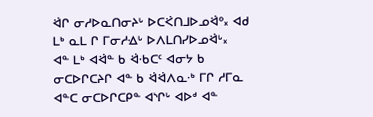ᐛᒋ ᓂᓱᐅᓇᑎᓂᔨᒡ ᐅᑕᑈᑎᒧᐅᓄᐛᐤ᙮ ᐊᑯ ᒪᒃ ᓇᒪ ᒋ ᒥᓂᓱᐎᒡ ᐅᐱᒪᑎᓯᐅᓄᐛᒡ᙮
ᐊᓐ ᒪᒃ ᐊᐛᓐ ᑲ ᐛᐧᑲᑕᑦ ᐊᓂᔭ ᑲ ᓂᑕᐅᒋᑕᔨᒋ ᐊᓐ ᑲ ᐛᐛᐱᓇᐧᒃ ᒥᒋ ᓱᒥᓇ ᐊᓐᑕ ᓂᑕᐅᒋᑕᑭᓐ ᐊᔅᒋᒡ ᐊᐅᒄ ᐊᓐ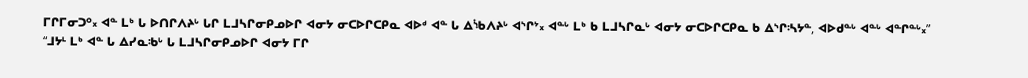ᒥᒋᒥᓂᑐᐤ᙮ ᐊᓐ ᒪᒃ ᒐ ᐅᑎᒋᐱᔨᒡ ᒐᒋ ᒪᒧᓴᒋᓂᑭᓄᐅᒋ ᐊᓂᔭ ᓂᑕᐅᒋᑕᑭᓇ ᐊᐅᒄ ᐊᓐ ᒐ ᐃᔎᐱᔨᒡ ᐊᔅᒋᔾ᙮ ᐊᓐᒡ ᒪᒃ ᑲ ᒪᒧᓴᒋᓇᒡ ᐊᓂᔭ ᓂᑕᐅᒋᑕᑭᓇ ᑲ ᐃᔅᒋᔄᔭᓐ, ᐊᐅᑯᓐᒡ ᐊᓐᒡ ᐊᓐᒋᓐᒡ᙮”
“ᒧᔭᒻ ᒪᒃ ᐊᓐ ᒐ ᐃᓯᓇᒂᒡ ᒐ ᒪᒧᓴᒋᓂᑭᓄᐅᒋ ᐊᓂᔭ ᒥᒋ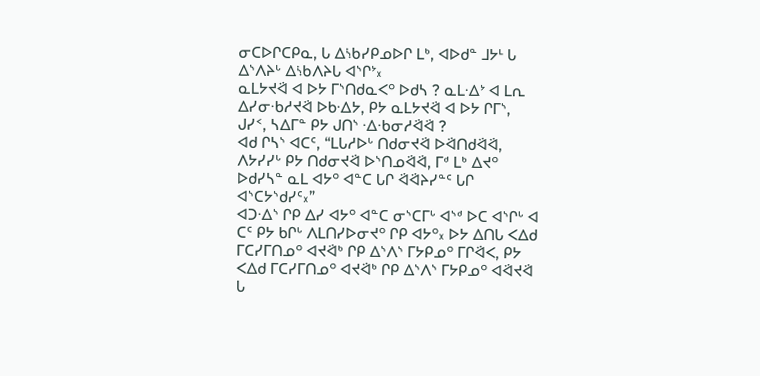ᓂᑕᐅᒋᑕᑭᓇ, ᒐ ᐃᔎᓯᑭᓄᐅᒋ ᒪᒃ, ᐊᐅᑯᓐ ᒧᔭᒻ ᒐ ᐃᔅᐱᔨᒡ ᐃᔎᐱᔨᒐ ᐊᔅᒋᔾ᙮
ᓇᒪᔭᔪᐛ ᐊ ᐅᔭ ᒥᔅᑎᑯᓇᐸᐤ ᐅᑯᓴ ? ᓇᒪᐎᔾ ᐊ ᒪᕆ ᐃᓯᓂᐧᑲᓱᔪᐛ ᐅᑲᐎᔭ, ᑭᔭ ᓇᒪᔭᔪᐛ ᐊ ᐅᔭ ᒋᒥᔅ, ᒍᓯᑉ, ᓴᐃᒥᓐ ᑭᔭ ᒍᑎᔅ ᐎᐧᑲᓂᓱᐛᐛ ?
ᐊᑯ ᒋᓴᔅ ᐊᑕᑦ, “ᒪᒐᓱᐅᒡ ᑎᑯᓂᔪᐛ ᐅᐛᑎᑯᐛᐛ, ᐱᔭᓯᓯᒡ ᑭᔭ ᑎᑯᓂᔪᐛ ᐅᔅᑎᓄᐛᐛ, ᒥᒄ ᒪᒃ ᐃᔪᐤ ᐅᑯᓯᓴᓐ ᓇᒪ ᐊᔭᐤ ᐊᓐᑕ ᒐᒋ ᐛᐛᔨᓯᓐᑦ ᒐᒋ ᐊᔅᑕᔭᔅᑯᓯᑦ᙮”
ᐊᑐᐎᔅ ᒋᑭ ᐃᓯ ᐊᔭᐤ ᐊᓐᑕ ᓂᔅᑕᒥᒡ ᐊᔅᒄ ᐅᑕ ᐊᔅᒋᒡ ᐊ ᑕᑦ ᑭᔭ ᑲᒋᒡ ᐱᒪᑎᓯᐅᓂᔪᐤ ᒋᑭ ᐊᔭᐤ᙮ ᐅᔭ ᐃᑎᒐ ᐸᐃᑯ ᒥᑕᓯᒥᑎᓄᐤ ᐊᔪᐛᒃ ᒋᑭ ᐃᔅᐱᔅ ᒥᔭᑭᓄᐤ ᒥᒋᐛᐸ, ᑭᔭ ᐸᐃᑯ ᒥᑕᓯᒥᑎᓄᐤ ᐊᔪᐛᒃ ᒋᑭ ᐃᔅᐱᔅ ᒥᔭᑭᓄᐤ ᐊᐛᔪᐛ ᒐ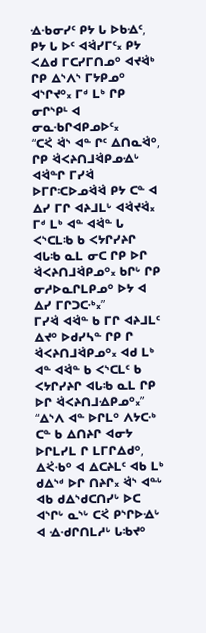ᐎᐧᑲᓂᓯᑦ ᑭᔭ ᒐ ᐅᑲᐎᑦ, ᑭᔭ ᒐ ᐅᑦ ᐊᐛᓯᒥᑦ᙮ ᑭᔭ ᐸᐃᑯ ᒥᑕᓯᒥᑎᓄᐤ ᐊᔪᐛᒃ ᒋᑭ ᐃᔅᐱᔅ ᒥᔭᑭᓄᐤ ᐊᔅᒋᔪᐤ᙮ ᒥᒄ ᒪᒃ ᒋᑭ ᓂᒋᔅᑭᒻ ᐊ ᓂᓇᐧᑲᒋᐊᑭᓄᐅᑦ᙮
“ᑕᑈ ᐛᔅ ᐊᓐ ᒋᑦ ᐃᑎᓇᐛᐤ, ᒋᑭ ᐛᐸᔨᑎᒧᐛᑭᓄᐎᒡ ᐊᐛᓐᒋ ᒥᓯᐛ ᐅᒥᒋᑥᐅᓄᐛᐛ ᑭᔭ ᑕᓐ ᐊ ᐃᓯ ᒥᒋ ᐊᔨᒧᒪᒡ ᐊᐛᔪᐛ᙮
ᒥᒄ ᒪᒃ ᐊᓐ ᐊᐛᓐ ᒐ ᐸᔅᑕᒪᒂ ᑲ ᐸᔭᒋᓯᔨᒋ ᐊᒐᒂ ᓇᒪ ᓂᑕ ᒋᑭ ᐅᒋ ᐛᐸᔨᑎᒧᐛᑭᓄᐤ᙮ ᑲᒋᒡ ᒋᑭ ᓂᓱᐅᓇᒋᒪᑭᓄᐤ ᐅᔭ ᐊ ᐃᓯ ᒥᒋᑐᑕᐧᒃ᙮”
ᒥᓯᐛ ᐊᐛᓐ ᑲ ᒥᒋ ᐊᔨᒧᒪᑦ ᐃᔪᐤ ᐅᑯᓯᓴᓐ ᒋᑭ ᒋ ᐛᐸᔨᑎᒧᐛᑭᓄᐤ᙮ ᐊᑯ ᒪᒃ ᐊᓐ ᐊᐛᓐ ᑲ ᐸᔅᑕᒪᑦ ᑲ ᐸᔭᒋᓯᔨᒋ ᐊᒐᒂ ᓇᒪ ᒋᑭ ᐅᒋ ᐛᐸᔨᑎᒧᐎᑭᓄᐤ᙮”
“ᐃᔅᐱ ᐊᓐ ᐅᒋᒪᐤ ᐱᔭᑕᐧᒃ ᑕᓐ ᑲ ᐃᑎᔨᒋ ᐊᓂᔭ ᐅᒋᒪᓯᒪ ᒋ ᒪᒥᒋᐃᑯᐤ, ᐃᑈᐧᑲᐤ ᐊ ᐃᑕᔨᒪᑦ ᐊᑲ ᒪᒃ ᑯᐃᔅᒄ ᐅᒋ ᑎᔨᒋ᙮ ᐛᔅ ᐊᓐᒡ ᐊᑲ ᑯᐃᔅᑯᑕᑎᓯᒡ ᐅᑕ ᐊᔅᒋᒡ ᓇᔅᒡ ᑕᑈ ᑭᔅᒋᐅᐎᒡ ᐊ ᐎᐧᑯᒋᑎᒪᓱᒡ ᒐᒂᔪᐤ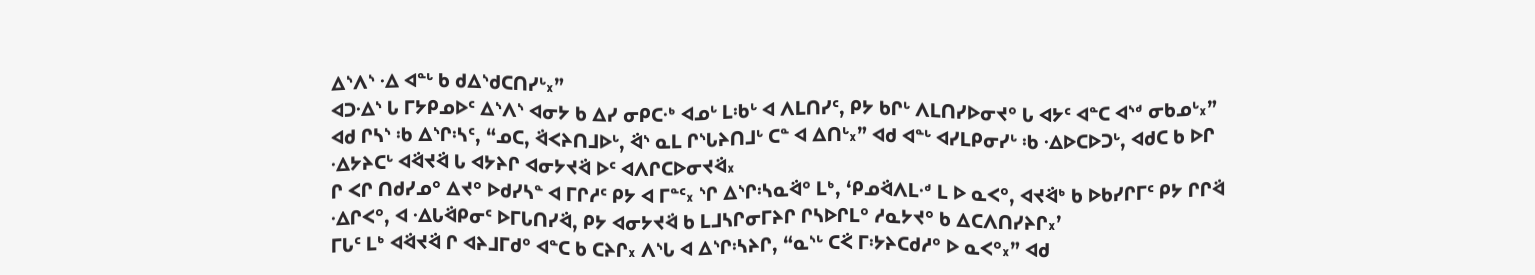ᐃᔅᐱᔅ ᐎ ᐊᓐᒡ ᑲ ᑯᐃᔅᑯᑕᑎᓯᒡ᙮”
ᐊᑐᐎᔅ ᒐ ᒥᔭᑭᓄᐅᑦ ᐃᔅᐱᔅ ᐊᓂᔭ ᑲ ᐃᓯ ᓂᑭᑕᐧᒃ ᐊᓄᒡ ᒪᒂᒡ ᐊ ᐱᒪᑎᓯᑦ, ᑭᔭ ᑲᒋᒡ ᐱᒪᑎᓯᐅᓂᔪᐤ ᒐ ᐊᔭᑦ ᐊᓐᑕ ᐊᔅᒄ ᓂᑲᓄᒡ᙮”
ᐊᑯ ᒋᓴᔅ ᒂ ᐃᔅᒋᔄᑦ, “ᓄᑕ, ᐛᐸᔨᑎᒧᐅᒡ, ᐛᔅ ᓇᒪ ᒋᔅᒐᔨᑎᒧᒡ ᑕᓐ ᐊ ᐃᑎᒡ᙮” ᐊᑯ ᐊᓐᒡ ᐊᓯᒪᑭᓂᓯᒡ ᒂ ᐎᐅᑕᐅᑐᒡ, ᐊᑯᑕ ᑲ ᐅᒋ ᐎᔭᔨᑕᒡ ᐊᐛᔪᐛ ᒐ ᐊᔭᔨᒋ ᐊᓂᔭᔪᐛ ᐅᑦ ᐊᐱᒋᑕᐅᓂᔪᐛ᙮
ᒋ ᐸᒋ ᑎᑯᓯᓄᐤ ᐃᔪᐤ ᐅᑯᓯᓴᓐ ᐊ ᒥᒋᓱᑦ ᑭᔭ ᐊ ᒥᓐᑦ᙮ ᔅᒋ ᐃᔅᒋᔄᓇᐛᐤ ᒪᒃ, ‘ᑭᓄᐛᐱᒪᐧᒄ ᒪ ᐅ ᓇᐸᐤ, ᐊᔪᐛᒃ ᑲ ᐅᑲᓯᒋᒥᑦ ᑭᔭ ᒋᒋᐛ ᐎᒋᐸᐤ, ᐊ ᐎᒐᐛᑭᓂᑦ ᐅᒥᒐᑎᓯᐛ, ᑭᔭ ᐊᓂᔭᔪᐛ ᑲ ᒪᒧᓴᒋᓂᒥᔨᒋ ᒋᓴᐅᒋᒪᐤ ᓱᓇᔭᔪᐤ ᑲ ᐃᑕᐱᑎᓯᔨᒋ᙮’
ᒥᒐᑦ ᒪᒃ ᐊᐛᔪᐛ ᒋ ᐊᔨᒧᒥᑯᐤ ᐊᓐᑕ ᑲ ᑕᔨᒋ᙮ ᐱᔅᒐ ᐊ ᐃᔅᒋᔄᔨᒋ, “ᓇᔅᒡ ᑕᑈ ᒥᔽᔨᑕᑯᓱᐤ ᐅ ᓇᐸᐤ᙮” ᐊᑯ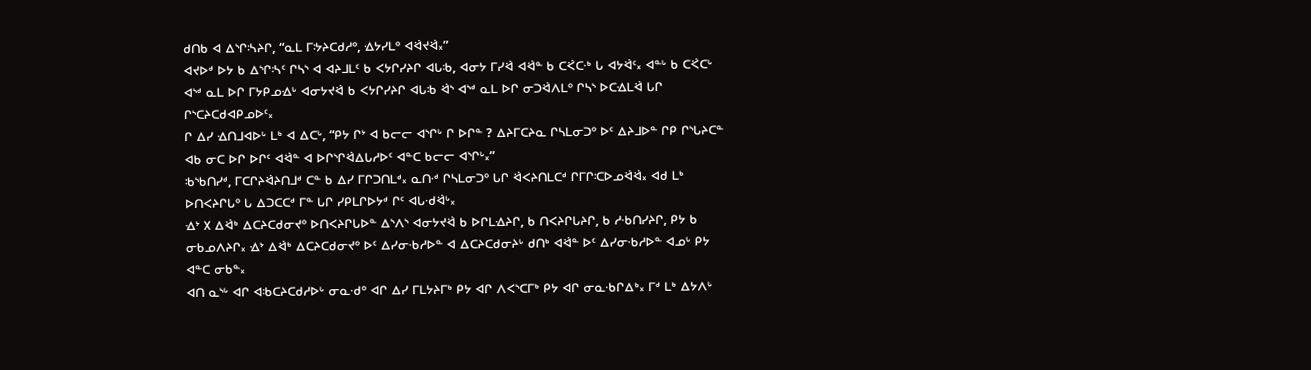ᑯᑎᑲ ᐊ ᐃᔅᒋᔄᔨᒋ, “ᓇᒪ ᒥᔽᔨᑕᑯᓱᐤ, ᐎᔭᓯᒪᐤ ᐊᐛᔪᐛ᙮”
ᐊᔪᐅᒄ ᐅᔭ ᑲ ᐃᔅᒋᔄᑦ ᒋᓴᔅ ᐊ ᐊᔨᒧᒪᑦ ᑲ ᐸᔭᒋᓯᔨᒋ ᐊᒐᒂ, ᐊᓂᔭ ᒥᓯᐛ ᐊᐛᓐ ᑲ ᑕᑈᑕᐧᒃ ᒐ ᐊᔭᐛᑦ᙮ ᐊᓐᒡ ᑲ ᑕᑈᑕᒡ ᐊᔅᒄ ᓇᒪ ᐅᒋ ᒥᔭᑭᓄᐎᒡ ᐊᓂᔭᔪᐛ ᑲ ᐸᔭᒋᓯᔨᒋ ᐊᒐᒂ ᐛᔅ ᐊᔅᒄ ᓇᒪ ᐅᒋ ᓂᑐᐛᐱᒪᐤ ᒋᓴᔅ ᐅᑕᐎᒪᐛ ᒐᒋ ᒋᔅᑕᔨᑕᑯᐊᑭᓄᐅᑦ᙮
ᒋ ᐃᓯ ᐎᑎᒧᐊᐅᒡ ᒪᒃ ᐊ ᐃᑕᒡ, “ᑭᔭ ᒋᔾ ᐊ ᑲᓕᓕ ᐊᔅᒋᒡ ᒋ ᐅᒋᓐ ? ᐃᔨᒥᑕᔨᓇ ᒋᓴᒪᓂᑐᐤ ᐅᑦ ᐃᔨᒧᐅᓐ ᒋᑭ ᒋᔅᒐᔨᑕᓐ ᐊᑲ ᓂᑕ ᐅᒋ ᐅᒋᑦ ᐊᐛᓐ ᐊ ᐅᒋᔅᒋᐛᐃᒐᓱᐅᑦ ᐊᓐᑕ ᑲᓕᓕ ᐊᔅᒋᒡ᙮”
ᒂᔅᑲᑎᓯᒄ, ᒥᑕᒋᔨᐛᔨᑎᒧᒄ ᑕᓐ ᑲ ᐃᓯ ᒥᒋᑐᑎᒪᒄ᙮ ᓇᑎᐧᒄ ᒋᓴᒪᓂᑐᐤ ᒐᒋ ᐛᐸᔨᑎᒪᑕᒄ ᒋᒥᒋᑥᐅᓄᐛᐛ᙮ ᐊᑯ ᒪᒃ ᐅᑎᐸᔨᒋᒐᐤ ᒐ ᐃᑐᑕᑕᒄ ᒥᓐ ᒐᒋ ᓯᑭᒪᒋᐅᔭᒄ ᒋᑦ ᐊᒐᐧᑯᐛᒡ᙮
ᐎᔾ ᙭ ᐃᐛᒃ ᐃᑕᔨᑕᑯᓂᔪᐤ ᐅᑎᐸᔨᒋᒐᐅᓐ ᐃᔅᐱᔅ ᐊᓂᔭᔪᐛ ᑲ ᐅᒋᒪᐎᔨᒋ, ᑲ ᑎᐸᔨᒋᒐᔨᒋ, ᑲ ᓱᐧᑲᑎᓯᔨᒋ, ᑭᔭ ᑲ ᓂᑲᓄᐱᔨᒋ᙮ ᐎᔾ ᐃᐛᒃ ᐃᑕᔨᑕᑯᓂᔪᐤ ᐅᑦ ᐃᓯᓂᐧᑲᓱᐅᓐ ᐊ ᐃᑕᔨᑕᑯᓂᔨᒡ ᑯᑎᒃ ᐊᐛᓐ ᐅᑦ ᐃᓯᓂᐧᑲᓱᐅᓐ ᐊᓄᒡ ᑭᔭ ᐊᓐᑕ ᓂᑲᓐ᙮
ᐊᑎ ᓇᔅᒡ ᐊᒋ ᐊᒂᑕᔨᑕᑯᓱᐅᒡ ᓂᓇᐧᑯᐤ ᐊᒋ ᐃᓯ ᒥᒪᔭᔨᒥᒃ ᑭᔭ ᐊᒋ ᐱᐸᔅᑕᒥᒃ ᑭᔭ ᐊᒋ ᓂᓇᐧᑲᒋᐃᒃ᙮ ᒥᒄ ᒪᒃ ᐃᔭᐱᒡ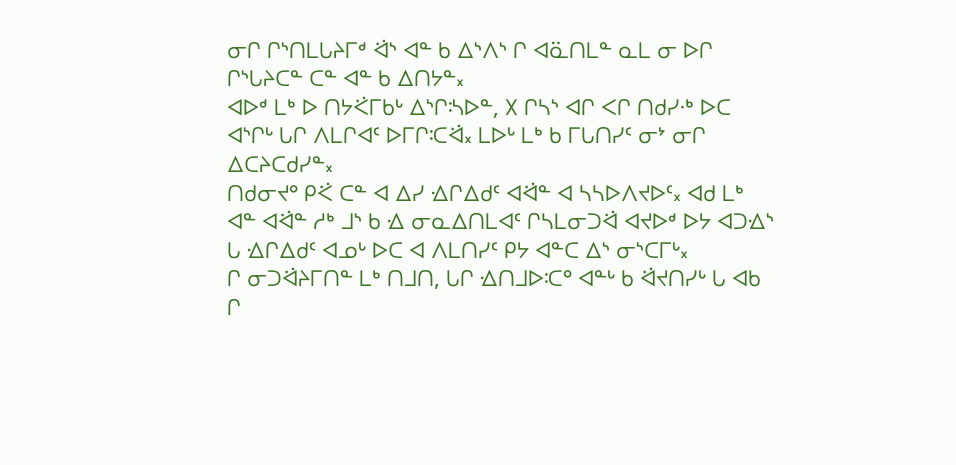ᓂᒋ ᒋᔅᑎᒪᒐᔨᒥᒄ ᐛᔅ ᐊᓐ ᑲ ᐃᔅᐱᔅ ᒋ ᐊᓏᑎᒪᓐ ᓇᒪ ᓂ ᐅᒋ ᒋᔅᒐᔨᑕᓐ ᑕᓐ ᐊᓐ ᑲ ᐃᑎᔭᓐ᙮
ᐊᐅᒄ ᒪᒃ ᐅ ᑎᔭᑈᒥᑲᒡ ᐃᔅᒋᔄᐅᓐ, ᙭ ᒋᓴᔅ ᐊᒋ ᐸᒋ ᑎᑯᓯᐧᒃ ᐅᑕ ᐊᔅᒋᒡ ᒐᒋ ᐱᒪᒋᐊᑦ ᐅᒥᒋᑥᐛ᙮ ᒪᐅᒡ ᒪᒃ ᑲ ᒥᒐᑎᓯᑦ ᓂᔾ ᓂᒋ ᐃᑕᔨᑕᑯᓯᓐ᙮
ᑎᑯᓂᔪᐤ ᑭᑈ ᑕᓐ ᐊ ᐃᓯ ᐎᒋᐃᑯᑦ ᐊᐛᓐ ᐊ ᓴᓴᐅᐱᔪᐅᑦ᙮ ᐊᑯ ᒪᒃ ᐊᓐ ᐊᐛᓐ ᓱᒃ ᒧᔅ ᑲ ᐎ ᓂᓇᐃᑎᒪᐊᑦ ᒋᓴᒪᓂᑐᐛ ᐊᔪᐅᒄ ᐅᔭ ᐊᑐᐎᔅ ᒐ ᐎᒋᐃᑯᑦ ᐊᓄᒡ ᐅᑕ ᐊ ᐱᒪᑎᓯᑦ ᑭᔭ ᐊᓐᑕ ᐃᔅ ᓂᔅᑕᒥᒡ᙮
ᒋ ᓂᑐᐛᔨᒥᑎᓐ ᒪᒃ ᑎᒧᑎ, ᒐᒋ ᐎᑎᒧᐅᑥᐤ ᐊᓐᒡ ᑲ ᐛᔪᑎᓯᒡ ᒐ ᐊᑲ ᒋ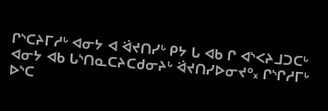ᒋᔅᑕᔨᒥᓱᒡ ᐊᓂᔭ ᐊ ᐛᔪᑎᓯᒡ ᑭᔭ ᒐ ᐊᑲ ᒋ ᐊᔅᐸᔨᒧᑐᑕᒡ ᐊᓂᔭ ᐊᑲ ᒐᔅᑎᓇᑕᔨᑕᑯᓂᔨᒡ ᐛᔪᑎᓯᐅᓂᔪᐤ᙮ ᒋᔅᒋᓱᒥᒡ ᐅᔅᑕ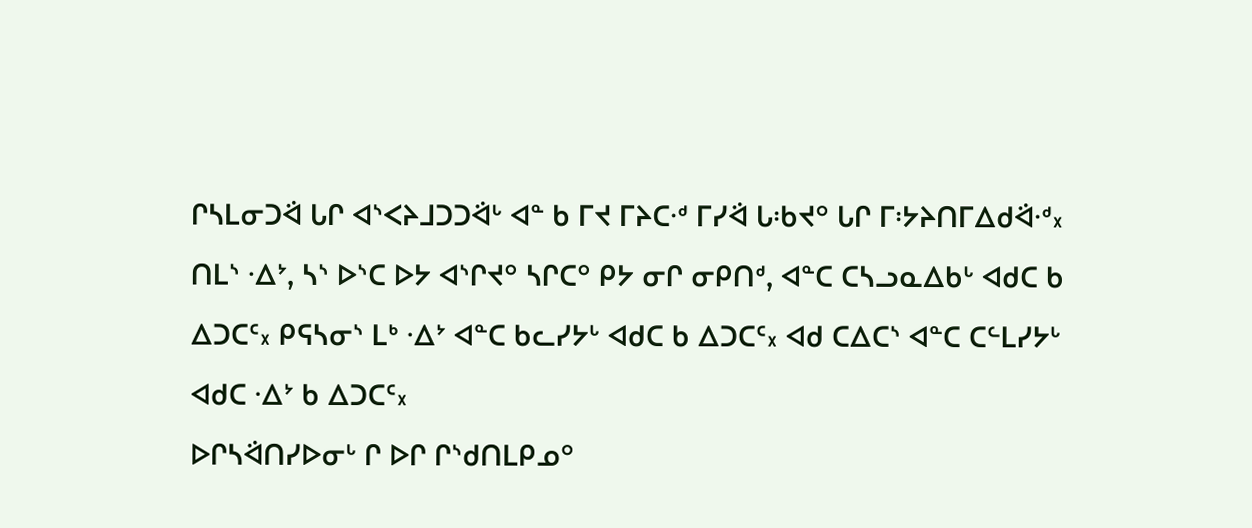ᒋᓴᒪᓂᑐᐛ ᒐᒋ ᐊᔅᐸᔨᒧᑐᑐᐛᒡ ᐊᓐ ᑲ ᒥᔪ ᒥᔨᑕᐧᒄ ᒥᓯᐛ ᒐᒂᔪᐤ ᒐᒋ ᒥᔽᔨᑎᒥᐃᑯᐛᐧᒄ᙮
ᑎᒪᔅ ᐎᔾ, ᓴᔅ ᐅᔅᑕ ᐅᔭ ᐊᔅᒋᔪᐤ ᓴᒋᑕᐤ ᑭᔭ ᓂᒋ ᓂᑭᑎᒄ, ᐊᓐᑕ ᑕᓴᓗᓇᐃᑲᒡ ᐊᑯᑕ ᑲ ᐃᑐᑕᑦ᙮ ᑭᕋᓴᓂᔅ ᒪᒃ ᐎᔾ ᐊᓐᑕ ᑲᓚᓯᔭᒡ ᐊᑯᑕ ᑲ ᐃᑐᑕᑦ᙮ ᐊᑯ ᑕᐃᑕᔅ ᐊᓐᑕ ᑕᓪᒪᓯᔭᒡ ᐊᑯᑕ ᐎᔾ ᑲ ᐃᑐᑕᑦ᙮
ᐅᒋᓴᐛᑎᓯᐅᓂᒡ ᒋ ᐅᒋ ᒋᔅᑯᑎᒪᑭᓄᐤ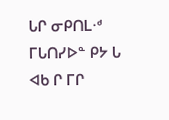ᒐᒋ ᓂᑭᑎᒪᐧᒄ ᒥᒐᑎᓯᐅᓐ ᑭᔭ ᒐ ᐊᑲ ᒋ ᒥᒋ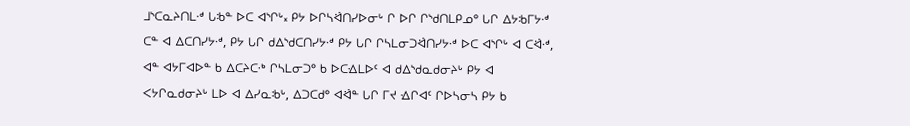ᒧᔅᑕᓇᔨᑎᒪᐧᒄ ᒐᒂᓐ ᐅᑕ ᐊᔅᒋᒡ᙮ ᑭᔭ ᐅᒋᓴᐛᑎᓯᐅᓂᒡ ᒋ ᐅᒋ ᒋᔅᑯᑎᒪᑭᓄᐤ ᒐᒋ ᐃᔭᒂᒥᔭᐧᒄ ᑕᓐ ᐊ ᐃᑕᑎᓯᔭᐧᒄ, ᑭᔭ ᒐᒋ ᑯᐃᔅᑯᑕᑎᓯᔭᐧᒄ ᑭᔭ ᒐᒋ ᒋᓴᒪᓂᑐᐛᑎᓯᔭᐧᒄ ᐅᑕ ᐊᔅᒋᒡ ᐊ ᑕᐛᐧᒄ,
ᐊᓐ ᐊᔭᒥᐊᐅᓐ ᑲ ᐃᑕᔨᑕᐧᒃ ᒋᓴᒪᓂᑐᐤ ᑲ ᐅᑕᐎᒪᐅᑦ ᐊ ᑯᐃᔅᑯᓇᑯᓂᔨᒡ ᑭᔭ ᐊ ᐸᔭᒋᓇᑯᓂᔨᒡ ᒪᐅ ᐊ ᐃᓯᓇᒂᒡ, ᐃᑐᑕᑯᐤ ᐊᐛᓐ ᒐᒋ ᒥᔪ ᐎᒋᐊᑦ ᒋᐅᓴᓂᓴ ᑭᔭ ᑲ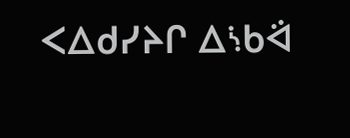ᐸᐃᑯᓯᔨᒋ ᐃᔎᐛ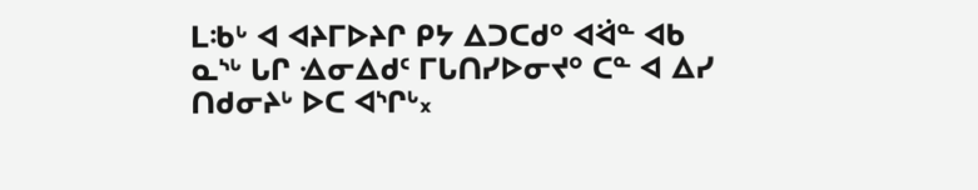ᒪᒂᒡ ᐊ ᐊᔨᒥᐅᔨᒋ ᑭᔭ ᐃᑐᑕᑯᐤ ᐊᐛᓐ ᐊᑲ ᓇᔅᒡ ᒐᒋ ᐎᓂᐃᑯᑦ ᒥᒐᑎᓯᐅᓂᔪᐤ ᑕᓐ ᐊ ᐃᓯ ᑎᑯᓂᔨᒡ ᐅᑕ ᐊᔅᒋᒡ᙮